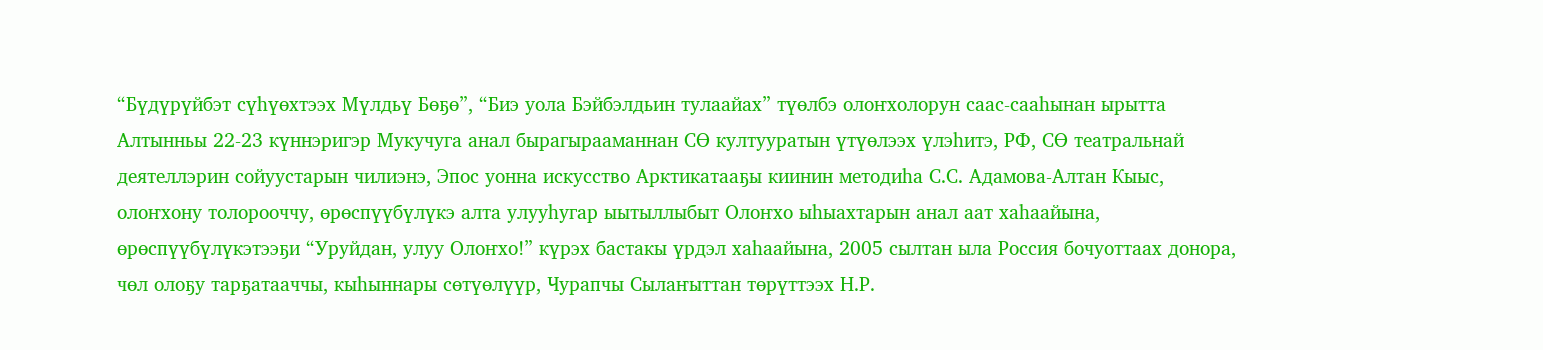“Бүдүрүйбэт сүһүөхтээх Мүлдьү Бөҕө”, “Биэ уола Бэйбэлдьин тулаайах” түөлбэ олоҥхолорун саас-сааһынан ырытта
Алтынньы 22-23 күннэригэр Мукучуга анал бырагырааманнан СӨ култууратын үтүөлээх үлэһитэ, РФ, СӨ театральнай деятеллэрин сойуустарын чилиэнэ, Эпос уонна искусство Арктикатааҕы киинин методиһа С.С. Адамова-Алтан Кыыс, олоҥхону толорооччу, өрөспүүбүлүкэ алта улууһугар ыытыллыбыт Олоҥхо ыһыахтарын анал аат хаһаайына, өрөспүүбүлүкэтээҕи “Уруйдан, улуу Олоҥхо!” күрэх бастакы үрдэл хаһаайына, 2005 сылтан ыла Россия бочуоттаах донора, чөл олоҕу тарҕатааччы, кыһыннары сөтүөлүүр, Чурапчы Сылаҥыттан төрүттээх Н.Р.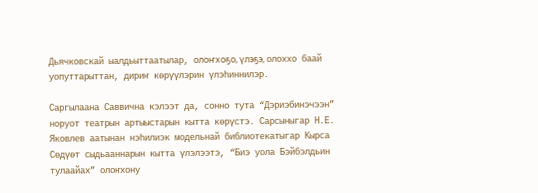Дьячковскай ыалдьыттаатылар, олоҥхоҕо, үлэҕэ, олоххо баай уопуттарыттан, дириҥ көрүүлэрин үлэһиннилэр.

Саргылаана Саввична кэлээт да, сонно тута “Дэриэбинэчээн” норуот театрын артыыстарын кытта көрүстэ. Сарсыныгар Н.Е. Яковлев аатынан нэһилиэк модельнай библиотекатыгар Кырса Сөдүөт сыдьааннарын кытта үлэлээтэ, “Биэ уола Бэйбэлдьин тулаайах” олоҥхону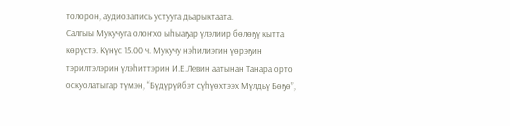толорон, аудиозапись устууга дьарыктаата.
Салгыы Мукучуга олоҥхо ыһыаҕар үлэлиир бөлөҕү кытта көрүстэ. Күнүс 15.00 ч. Мукучу нэһилиэгин үөрэҕин тэрилтэлэрин үлэһиттэрин И.Е.Левин аатынан Танара орто оскуолатыгар түмэн, “Бүдүрүйбэт сүһүөхтээх Мүлдьү Бөҕө”,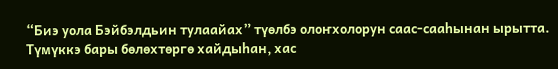“Биэ уола Бэйбэлдьин тулаайах” түөлбэ олоҥхолорун саас-сааһынан ырытта.
Түмүккэ бары бөлөхтөргө хайдыһан, хас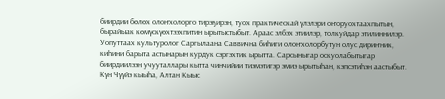биирдии бөлөх олоҥхолорго тирэҕирэн, туох практическай үлэлэри оҥоруохтаахпытын, бырайыак көмүскүөхтээхпитин ырытыстыбыт. Араас элбэх этиилэр, толкуйдар этилиннилэр. Уопуттаах культуролог Саргылаана Саввична биһиги олоҥхолорбутун олус дириҥник, киһини барыта астынарын курдук сэргэхтик ырытта. Сарсыныгар оскуолабытыгар биирдиилээн учууталлары кытта чинчийии тиэмэтигэр эмиэ ырытыһан, кэпсэтиһэн аастыбыт. Күн Чүүйэ кыыһа, Алтан Кыыс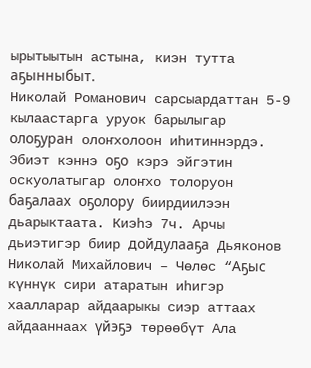ырытыытын астына, киэн тутта аҕынныбыт.
Николай Романович сарсыардаттан 5-9 кылаастарга уруок барылыгар олоҕуран олоҥхолоон иһитиннэрдэ. Эбиэт кэннэ оҕо кэрэ эйгэтин оскуолатыгар олоҥхо толоруон баҕалаах оҕолору биирдиилээн дьарыктаата. Киэһэ 7ч. Арчы дьиэтигэр биир дойдулааҕа Дьяконов Николай Михайлович – Чөлөс “Аҕыс күннүк сири атаратын иһигэр хаалларар айдаарыкы сиэр аттаах айдааннаах үйэҕэ төрөөбүт Ала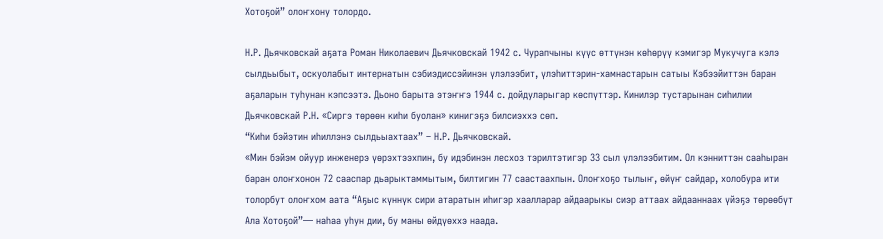Хотоҕой” олоҥхону толордо.

Н.Р. Дьячковскай аҕата Роман Николаевич Дьячковскай 1942 с. Чурапчыны күүс өттүнэн көһөрүү кэмигэр Мукучуга кэлэ сылдьыбыт, оскуолабыт интернатын сэбиэдиссэйинэн үлэлээбит, үлэһиттэрин-хамнастарын сатыы Кэбээйиттэн баран аҕаларын туһунан кэпсээтэ. Дьоно барыта этэҥҥэ 1944 с. дойдуларыгар көспүттэр. Кинилэр тустарынан сиһилии Дьячковскай Р.Н. «Сиргэ төрөөн киһи буолан» кинигэҕэ билсиэххэ сөп.
“Киһи бэйэтин иһиллэнэ сылдьыахтаах” – Н.Р. Дьячковскай.
«Мин бэйэм ойуур инженерэ үөрэхтээхпин, бу идэбинэн лесхоз тэрилтэтигэр 33 сыл үлэлээбитим. Ол кэнниттэн сааһыран баран олоҥхонон 72 сааспар дьарыктаммытым, билтигин 77 саастаахпын. Олоҥхоҕо тылыҥ, өйүҥ сайдар, холобура ити толорбут олоҥхом аата “Аҕыс күннүк сири атаратын иһигэр хаалларар айдаарыкы сиэр аттаах айдааннаах үйэҕэ төрөөбүт Ала Хотоҕой”— наһаа уһун дии, бу маны өйдүөххэ наада.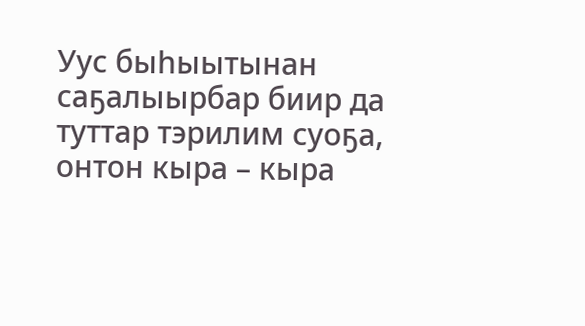Уус быһыытынан саҕалыырбар биир да туттар тэрилим суоҕа, онтон кыра – кыра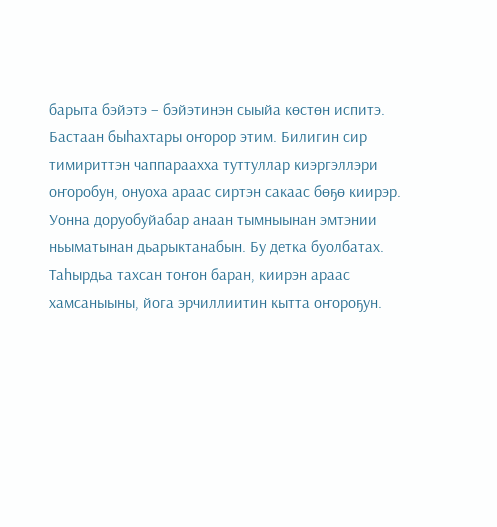барыта бэйэтэ – бэйэтинэн сыыйа көстөн испитэ. Бастаан быһахтары оҥорор этим. Билигин сир тимириттэн чаппараахха туттуллар киэргэллэри оҥоробун, онуоха араас сиртэн сакаас бөҕө киирэр.
Уонна доруобуйабар анаан тымныынан эмтэнии ньыматынан дьарыктанабын. Бу детка буолбатах. Таһырдьа тахсан тоҥон баран, киирэн араас хамсаныыны, йога эрчиллиитин кытта оҥороҕун.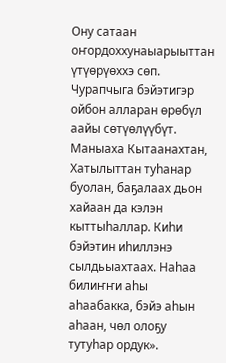Ону сатаан оҥордоххунаыарыыттан үтүөрүөххэ сөп. Чурапчыга бэйэтигэр ойбон алларан өрөбүл аайы сөтүөлүүбүт. Маныаха Кытаанахтан, Хатылыттан туһанар буолан, баҕалаах дьон хайаан да кэлэн кыттыһаллар. Киһи бэйэтин иһиллэнэ сылдьыахтаах. Наһаа билиҥҥи аһы аһаабакка, бэйэ аһын аһаан, чөл олоҕу тутуһар ордук».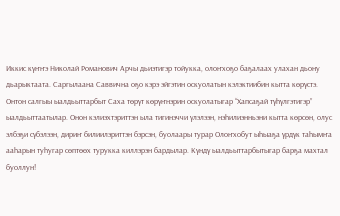Иккис күҥҥэ Николай Романович Арчы дьиэтигэр тойукка, олоҥхоҕо баҕалаах улахан дьону дьарыктаата. Саргылаана Саввична оҕо кэрэ эйгэтин оскуолатын кэлэктиибин кытта көрүстэ. Онтон салгыы ыалдьыттарбыт Саха төрүт көрүҥнэрин оскуолатыгар “Хапсаҕай түһүлгэтигэр” ыалдьыттаатылар. Онон кэлиэхтэриттэн ыла тигинэччи үлэлээн, нэһилиэнньэни кытта көрсөн, олус элбэҕи сүбэлээн, дириҥ билиилэриттэн бэрсэн, буолаары турар Олоҥхобут ыһыаҕа үрдүк таһымҥа ааһарын туһугар сөптөөх турукка киллэрэн бардылар. Күндү ыалдьыттарбытыгар барҕа махтал буоллун!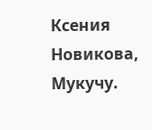Ксения Новикова, Мукучу.